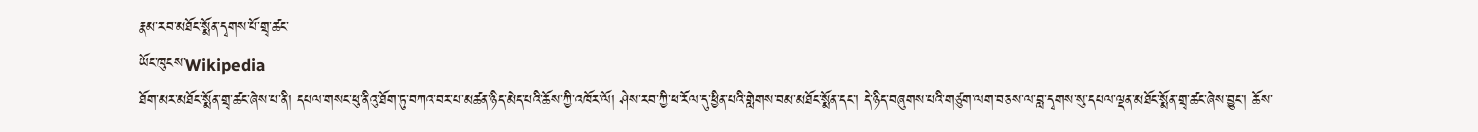རྣམ་རབ་མཐོང་སྨོན་དྭགས་པོ་གྲྭ་ཚང་
ཡོང་ཁུངས་Wikipedia
ཐོག་མར་མཐོང་སྨོན་གྲྭ་ཚང་ཞེས་པ་ནི། དཔལ་གསང་ཕུ་ནིའུ་ཐོག་ཏུ་བཀའ་བར་པ་མཚན་ཉིད་མེད་པའི་ཆོས་ཀྱི་འཁོར་ལོ། ཤེས་རབ་ཀྱི་ཕ་རོལ་དུ་ཕྱིན་པའི་གླེགས་བམ་མཐོང་སྨོན་དང་། དེ་ཉིད་བཞུགས་པའི་གཙུག་ལག་བཅས་ལ་བླ་དྭགས་སུ་དཔལ་ལྡན་མཐོང་སྨོན་གྲྭ་ཚང་ཞེས་བྱུང་། ཆོས་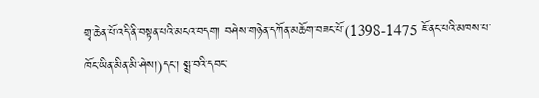གྲྭ་ཆེན་པོ་འདི་ནི་བསྟན་པའི་མངའ་བདག། བཤེས་གཉེན་དཀོན་མཆོག་བཟང་པོ་(1398-1475 ཇོ་ནང་པའི་མཁས་པ་ཁོང་ཡིན་མིན་མི་ཤེས།)དང་། སྨྲ་བའི་དབང་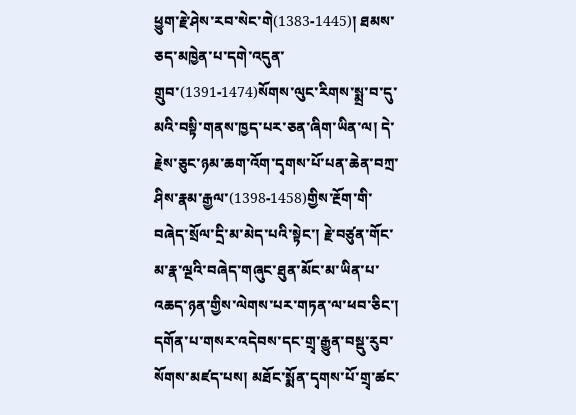ཕྱུག་རྗེ་ཤེས་རབ་སེང་གེ(1383-1445)། ཐམས་ཅད་མཁྱེན་པ་དགེ་འདུན་གྲུབ་(1391-1474)སོགས་ལུང་རིགས་སྨྲ་བ་དུ་མའི་བསྟི་གནས་ཁྱད་པར་ཅན་ཞིག་ཡིན་ལ། དེ་རྗེས་ཅུང་ཉམ་ཆག་འོག་དྭགས་པོ་པན་ཆེན་བཀྲ་ཤིས་རྣམ་རྒྱལ་(1398-1458)གྱིས་རྔོག་གི་བཞེད་སྲོལ་དྲི་མ་མེད་པའི་སྟེང་། རྗེ་བཙུན་གོང་མ་རྣ་ལྔའི་བཞེད་གཞུང་ཐུན་མོང་མ་ཡིན་པ་འཆད་ཉན་གྱིས་ལེགས་པར་གཏན་ལ་ཕབ་ཅིང་། དགོན་པ་གསར་འདེབས་དང་གྲྭ་རྒྱུན་བསྡུ་རུབ་སོགས་མཛད་པས། མཐོང་སྨོན་དྭགས་པོ་གྲྭ་ཚང་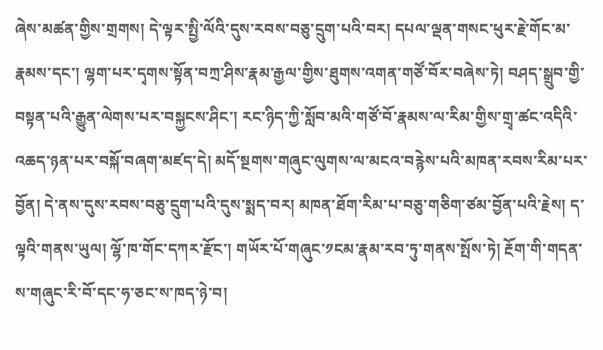ཞེས་མཚན་གྱིས་གྲགས། དེ་ལྟར་སྤྱི་ལོའི་དུས་རབས་བཅུ་དྲུག་པའི་བར། དཔལ་ལྡན་གསང་ཕུར་རྗེ་གོང་མ་རྣམས་དང་། ལྷག་པར་དྭགས་སྟོན་བཀྲ་ཤིས་རྣམ་རྒྱལ་གྱིས་ཐུགས་འགན་གཙོ་བོར་བཞེས་ཏེ། བཤད་སྒྲུབ་གྱི་བསྟན་པའི་རྒྱུན་ལེགས་པར་བསྐྱངས་ཤིང་། རང་ཉིད་ཀྱི་སློབ་མའི་གཙོ་བོ་རྣམས་ལ་རིམ་གྱིས་གྲྭ་ཚང་འདིའི་འཆད་ཉན་པར་བསྐོ་བཞག་མཛད་དེ། མདོ་སྔགས་གཞུང་ལུགས་ལ་མངའ་བརྙེས་པའི་མཁན་རབས་རིམ་པར་བྱོན། དེ་ནས་དུས་རབས་བཅུ་དྲུག་པའི་དུས་སྨད་བར། མཁན་ཐོག་རིམ་པ་བཅུ་གཅིག་ཙམ་བྱོན་པའི་རྗེས། ད་ལྟའི་གནས་ཡུལ། ལྷོ་ཁ་གོང་དཀར་རྫོང་། གཡོར་པོ་གཞུང་༡ངམ་རྣམ་རབ་ཏུ་གནས་སྤོས་ཏེ། རྔོག་གི་གདན་ས་གཞུང་རི་བོ་དང་ཧ་ཅང་ས་ཁད་ཉེ་བ།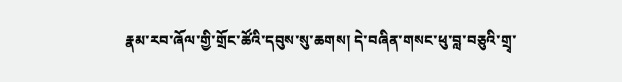རྣམ་རབ་ཞོལ་གྱི་གྲོང་ཚོའི་དབུས་སུ་ཆགས། དེ་བཞིན་གསང་ཕུ་བླ་བཅུའི་གྲྭ་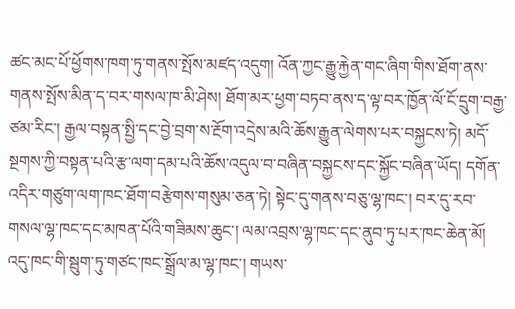ཚང་མང་པོ་ཕྱོགས་ཁག་ཏུ་གནས་སྤོས་མཛད་འདུག། འོན་ཀྱང་རྒྱུ་རྐྱེན་གང་ཞིག་གིས་ཐོག་ནས་གནས་སྤོས་མིན་ད་བར་གསལ་ཁ་མི་ཤེས། ཐོག་མར་ཕྱག་བཏབ་ནས་ད་ལྟ་བར་ཁྱོན་ལོ་ངོ་དྲུག་བརྒྱ་ཙམ་རིང་། རྒྱལ་བསྟན་སྤྱི་དང་བྱེ་བྲག་ས་རྔོག་འདྲེས་མའི་ཆོས་རྒྱུན་ལེགས་པར་བསྐྱངས་ཏེ། མདོ་སྔགས་ཀྱི་བསྟན་པའི་རྩ་ལག་དམ་པའི་ཆོས་འདུལ་བ་བཞིན་བསྐྱངས་དང་སྐྱོང་བཞིན་ཡོད། དགོན་འདིར་གཙུག་ལག་ཁང་ཐོག་བརྩེགས་གསུམ་ཅན་ཏེ། སྟེང་དུ་གནས་བཅུ་ལྷ་ཁང་། བར་དུ་རབ་གསལ་ལྷ་ཁང་དང་མཁན་པོའི་གཟིམས་ཆུང་། ལམ་འབྲས་ལྷ་ཁང་དང་ནུབ་ཏུ་པར་ཁང་ཆེན་མོ། འདུ་ཁང་གི་སྦུག་ཏུ་གཙང་ཁང་སྒྲོལ་མ་ལྷ་ཁང་། གཡས་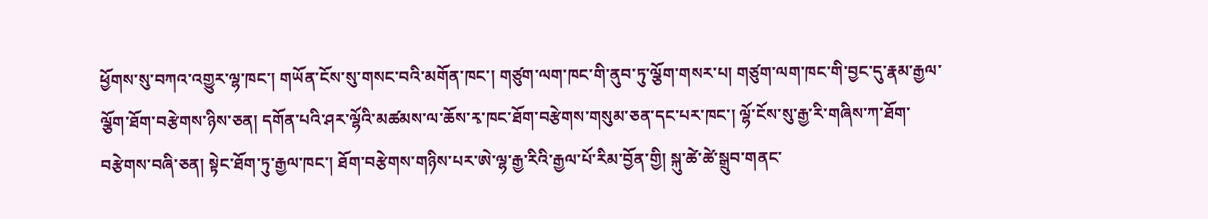ཕྱོགས་སུ་བཀའ་འགྱུར་ལྷ་ཁང་། གཡོན་ངོས་སུ་གསང་བའི་མགོན་ཁང་། གཙུག་ལག་ཁང་གི་ནུབ་ཏུ་ལྕོག་གསར་པ། གཙུག་ལག་ཁང་གི་བྱང་དུ་རྣམ་རྒྱལ་ལྕོག་ཐོག་བརྩེགས་ཉིས་ཅན། དགོན་པའི་ཤར་ལྷོའི་མཚམས་ལ་ཆོས་རྭ་ཁང་ཐོག་བརྩེགས་གསུམ་ཅན་དང་པར་ཁང་། ལྷོ་ངོས་སུ་རྒྱ་རི་གཞིས་ཀ་ཐོག་བརྩེགས་བཞི་ཅན། སྟེང་ཐོག་ཏུ་རྒྱལ་ཁང་། ཐོག་བརྩེགས་གཉིས་པར་ཨེ་ལྷ་རྒྱ་རིའི་རྒྱལ་པོ་རིམ་བྱོན་གྱི། སྐུ་ཚེ་ཚེ་སྒྲུབ་གནང་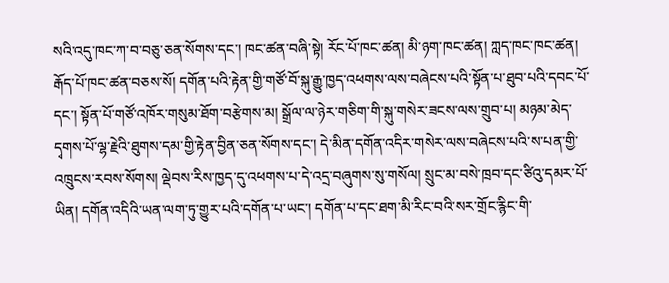སའི་འདུ་ཁང་ཀ་བ་བཅུ་ཅན་སོགས་དང་། ཁང་ཚན་བཞི་སྟེ། རོང་པོ་ཁང་ཚན། མི་ཉག་ཁང་ཚན། ཀླད་ཁང་ཁང་ཚན། རྒོད་པོ་ཁང་ཚན་བཅས་སོ། དགོན་པའི་རྟེན་གྱི་གཙོ་བོ་སྐུ་རྒྱུ་ཁྱད་འཕགས་ལས་བཞེངས་པའི་སྟོན་པ་ཐུབ་པའི་དབང་པོ་དང་། སྟོན་པོ་གཙོ་འཁོར་གསུམ་ཐོག་བརྩེགས་མ། སྒྲོལ་ལ་ཉེར་གཅིག་གི་སྐུ་གསེར་ཟངས་ལས་གྲུབ་པ། མཉམ་མེད་དྭགས་པོ་ལྷ་རྗེའི་ཐུགས་དམ་གྱི་རྟེན་བྱིན་ཅན་སོགས་དང་། དེ་མིན་དགོན་འདིར་གསེར་ལས་བཞེངས་པའི་ས་པན་གྱི་འཁྲུངས་རབས་སོགས། ལྡེབས་རིས་ཁྱད་དུ་འཕགས་པ་དེ་འདྲ་བཞུགས་སུ་གསོལ། སྲུང་མ་བསེ་ཁྲབ་དང་ཙིའུ་དམར་པོ་ཡིན། དགོན་འདིའི་ཡན་ལག་ཏུ་གྱུར་པའི་དགོན་པ་ཡང་། དགོན་པ་དང་ཐག་མི་རིང་བའི་སར་གྲོང་རྙིང་གི་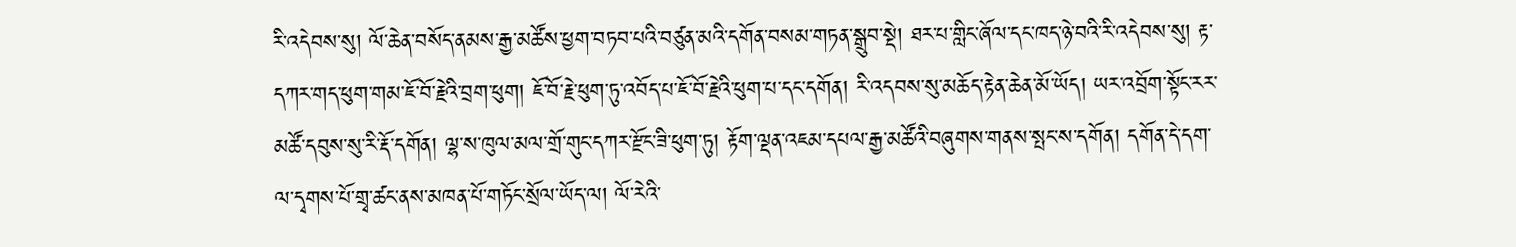རི་འདེབས་སུ། ལོ་ཆེན་བསོད་ནམས་རྒྱ་མཚོས་ཕྱག་བཏབ་པའི་བཙུན་མའི་དགོན་བསམ་གཏན་སྒྲུབ་སྡེ། ཐར་པ་གླིང་ཞོལ་དང་ཁད་ཉེ་བའི་རི་འདེབས་སུ། རྟ་དཀར་གད་ཕུག་གམ་ཇོ་བོ་རྗེའི་བྲག་ཕུག། ཇོ་བོ་རྗེ་ཕུག་ཏུ་འབོད་པ་ཇོ་བོ་རྗེའི་ཕུག་པ་དང་དགོན། རི་འདབས་སུ་མཆོད་རྟེན་ཆེན་མོ་ཡོད། ཡར་འབྲོག་སྟོང་རར་མཚོ་དབུས་སུ་རི་རྡོ་དགོན། ལྷ་ས་ཁུལ་མལ་གྲོ་གུང་དཀར་རྫོང་ཟི་ཕུག་ཏུ། རྟོག་ལྡན་འཇམ་དཔལ་རྒྱ་མཚོའི་བཞུགས་གནས་སྤང་ས་དགོན། དགོན་དེ་དག་ལ་དྭགས་པོ་གྲྭ་ཚང་ནས་མཁན་པོ་གཏོང་སྲོལ་ཡོད་ལ། ལོ་རེའི་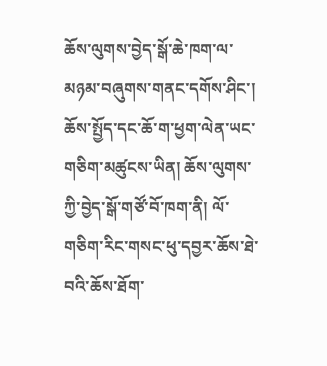ཆོས་ལུགས་བྱེད་སྒོ་ཆེ་ཁག་ལ་མཉམ་བཞུགས་གནང་དགོས་ཤིང་། ཆོས་སྤྱོད་དང་ཆོ་ག་ཕྱག་ལེན་ཡང་གཅིག་མཚུངས་ཡིན། ཆོས་ལུགས་ཀྱི་བྱེད་སྒོ་གཙོ་བོ་ཁག་ནི། ལོ་གཅིག་རིང་གསང་ཕུ་དབྱར་ཆོས་ཐེ་བའི་ཆོས་ཐོག་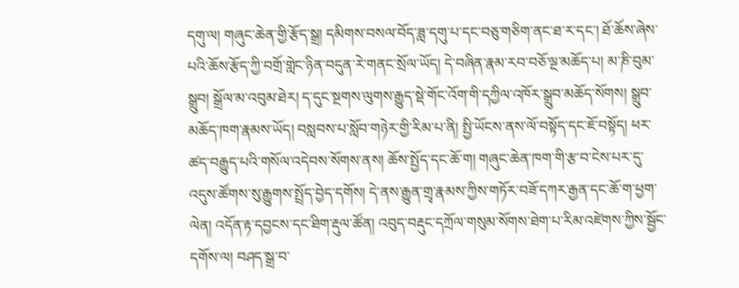དགུ་ལ། གཞུང་ཆེན་གྱི་རྩོད་སྒྲ། དམིགས་བསལ་བོད་ཟླ་དགུ་པ་དང་བཅུ་གཅིག་ནང་ཐ་ར་དང་། ཐོ་ཆོས་ཞེས་པའི་ཆོས་རྩོད་ཀྱི་བགྲོ་གླེང་ཉིན་བདུན་རེ་གནང་སྲོལ་ཡོད། དེ་བཞིན་རྣམ་རབ་བཅོ་ལྔ་མཆོད་པ། མ་ཎི་བུམ་སྒྲུབ། སྒྲོལ་མ་འབུམ་ཐེར། ད་དུང་སྔགས་ལུགས་རྒྱུད་སྡེ་གོང་འོག་གི་དཀྱིལ་འཁོར་སྒྲུབ་མཆོད་སོགས། སྒྲུབ་མཆོད་ཁག་རྣམས་ཡོད། བསླབས་པ་སློབ་གཉེར་གྱི་རིམ་པ་ནི། སྤྱི་ཡོངས་ནས་ལོ་བསྟོད་དང་ཇོ་བསྟོད། ཕར་ཚད་བརྒྱུད་པའི་གསོལ་འདེབས་སོགས་ནས། ཆོས་སྤྱོད་དང་ཆོ་ག། གཞུང་ཆེན་ཁག་གི་རྩ་བ་ངེས་པར་དུ་འདུས་ཚོགས་སུ་རྒྱུགས་སྤྲོད་བྱེད་དགོས། དེ་ནས་རྒྱུན་གྲྭ་རྣམས་ཀྱིས་གཏོར་བཟོ་དཀར་རྒྱན་དང་ཆོ་ག་ཕྱག་ལེན། འདོན་རྟ་དབྱངས་དང་ཐིག་རྡུལ་ཚོན། འབུད་བརྡུང་དཀྲོལ་གསུམ་སོགས་ཐེག་པ་རིམ་འཛེགས་ཀྱིས་སྦྱོང་དགོས་ལ། བཤད་སྒྲ་བ་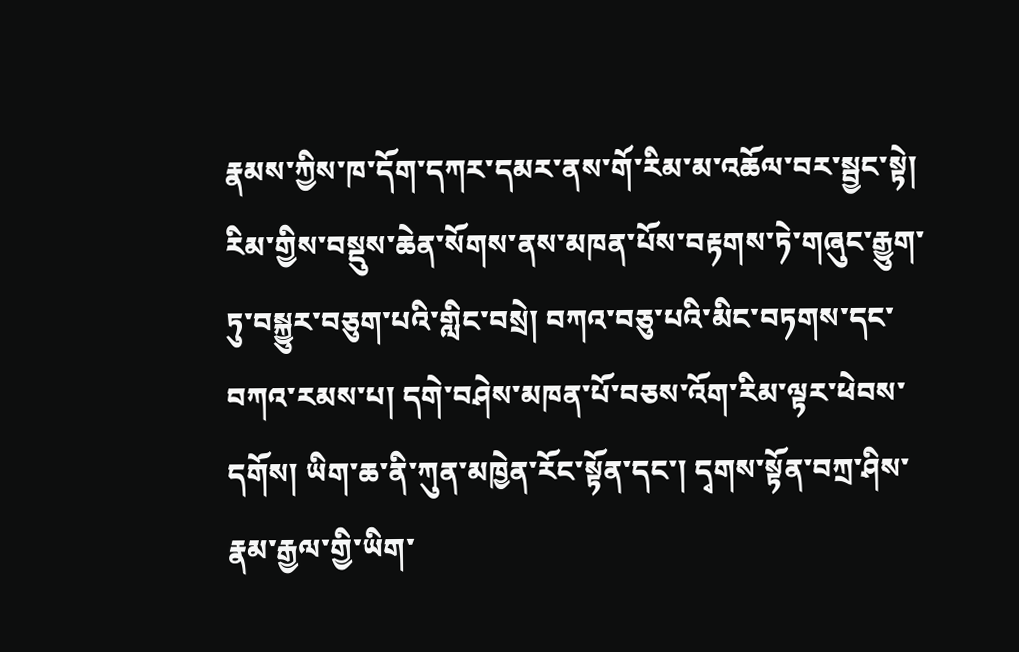རྣམས་ཀྱིས་ཁ་དོག་དཀར་དམར་ནས་གོ་རིམ་མ་འཆོལ་བར་སྦྱང་སྟེ། རིམ་གྱིས་བསྡུས་ཆེན་སོགས་ནས་མཁན་པོས་བརྟགས་ཏེ་གཞུང་རྒྱུག་ཏུ་བསྐྱུར་བཅུག་པའི་གླིང་བསྲེ། བཀའ་བཅུ་པའི་མིང་བཏགས་དང་བཀའ་རམས་པ། དགེ་བཤེས་མཁན་པོ་བཅས་འོག་རིམ་ལྟར་ཕེབས་དགོས། ཡིག་ཆ་ནི་ཀུན་མཁྱེན་རོང་སྟོན་དང་། དྭགས་སྟོན་བཀྲ་ཤིས་རྣམ་རྒྱལ་གྱི་ཡིག་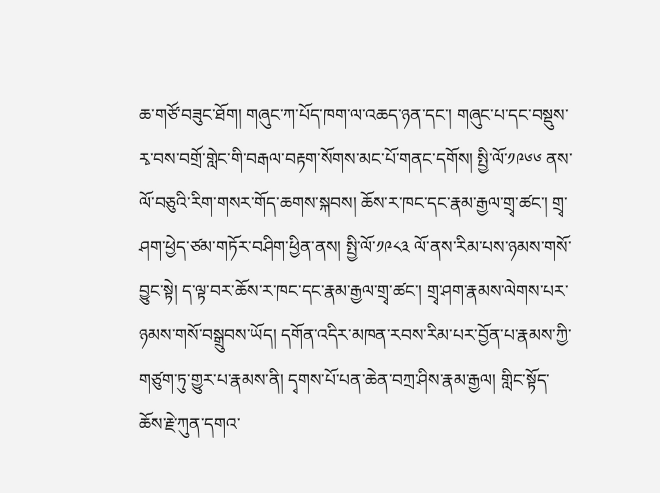ཆ་གཙོ་བཟུང་ཐོག། གཞུང་ཀ་པོད་ཁག་ལ་འཆད་ཉན་དང་། གཞུང་པ་དང་བསྡུས་རྭ་བས་བགྲོ་གླེང་གི་བརྒལ་བརྟག་སོགས་མང་པོ་གནང་དགོས། སྤྱི་ལོ་༡༩༦༦ ནས་ལོ་བཅུའི་རིག་གསར་གོད་ཆགས་སྐབས། ཆོས་ར་ཁང་དང་རྣམ་རྒྱལ་གྲྭ་ཚང་། གྲྭ་ཤག་ཕྱེད་ཙམ་གཏོར་བཤིག་ཕྱིན་ནས། སྤྱི་ལོ་༡༩༨༣ ལོ་ནས་རིམ་པས་ཉམས་གསོ་བྱུང་སྟེ། ད་ལྟ་བར་ཆོས་ར་ཁང་དང་རྣམ་རྒྱལ་གྲྭ་ཚང་། གྲྭ་ཤག་རྣམས་ལེགས་པར་ཉམས་གསོ་བསྒྲུབས་ཡོད། དགོན་འདིར་མཁན་རབས་རིམ་པར་བྱོན་པ་རྣམས་ཀྱི་གཙུག་ཏུ་གྱུར་པ་རྣམས་ནི། དྭགས་པོ་པན་ཆེན་བཀྲ་ཤིས་རྣམ་རྒྱལ། གླིང་སྟོད་ཆོས་རྗེ་ཀུན་དགའ་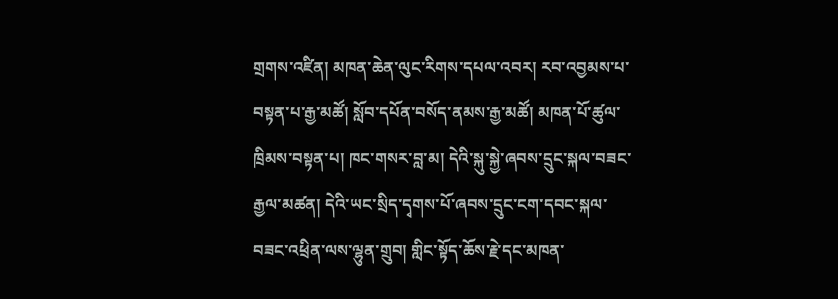གྲགས་འཛིན། མཁན་ཆེན་ལུང་རིགས་དཔལ་འབར། རབ་འབྱམས་པ་བསྟན་པ་རྒྱ་མཚོ། སློབ་དཔོན་བསོད་ནམས་རྒྱ་མཚོ། མཁན་པོ་ཚུལ་ཁྲིམས་བསྟན་པ། ཁང་གསར་བླ་མ། དེའི་སྐུ་སྐྱེ་ཞབས་དྲུང་སྐལ་བཟང་རྒྱལ་མཚན། དེའི་ཡང་སྲིད་དྭགས་པོ་ཞབས་དྲུང་ངག་དབང་སྐལ་བཟང་འཕྲིན་ལས་ལྷུན་གྲུབ། གླིང་སྟོད་ཆོས་རྗེ་དང་མཁན་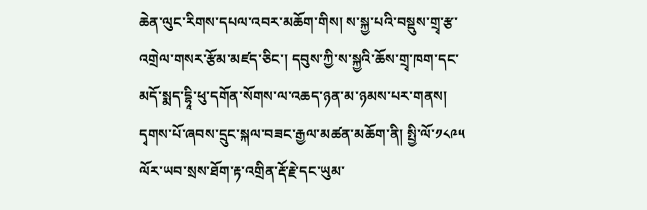ཆེན་ལུང་རིགས་དཔལ་འབར་མཆོག་གིས། ས་སྐྱ་པའི་བསྡུས་གྲྭ་རྩ་འགྲེལ་གསར་རྩོམ་མཛད་ཅིང་། དབུས་ཀྱི་ས་སྐྱའི་ཆོས་གྲྭ་ཁག་དང་མདོ་སྨད་དྷཱི་ཕུ་དགོན་སོགས་ལ་འཆད་ཉན་མ་ཉམས་པར་གནས། དྭགས་པོ་ཞབས་དྲུང་སྐལ་བཟང་རྒྱལ་མཚན་མཆོག་ནི། སྤྱི་ལོ་༡༨༩༥ ལོར་ཡབ་སྲས་ཐོག་རྟ་འགྲིན་རྡོ་རྗེ་དང་ཡུམ་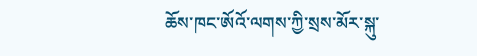ཆོས་ཁང་ཨོའོ་ལགས་ཀྱི་སྲས་མོར་སྐུ་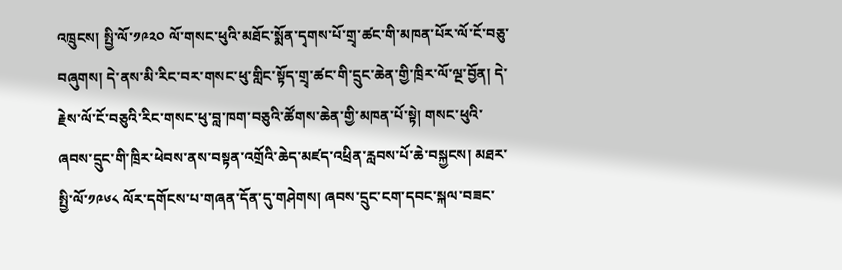འཁྲུངས། སྤྱི་ལོ་༡༩༢༠ ལོ་གསང་ཕུའི་མཐོང་སྨོན་དྭགས་པོ་གྲྭ་ཚང་གི་མཁན་པོར་ལོ་ངོ་བཅུ་བཞུགས། དེ་ནས་མི་རིང་བར་གསང་ཕུ་གླིང་སྟོད་གྲྭ་ཚང་གི་དྲུང་ཆེན་གྱི་ཁྲིར་ལོ་ལྔ་བྱོན། དེ་རྗེས་ལོ་ངོ་བཅུའི་རིང་གསང་ཕུ་བླ་ཁག་བཅུའི་ཚོགས་ཆེན་གྱི་མཁན་པོ་སྟེ། གསང་ཕུའི་ཞབས་དྲུང་གི་ཁྲིར་ཕེབས་ནས་བསྟན་འགྲོའི་ཆེད་མཛད་འཕྲིན་རླབས་པོ་ཆེ་བསྐྱངས། མཐར་སྤྱི་ལོ་༡༩༦༨ ལོར་དགོངས་པ་གཞན་དོན་དུ་གཤེགས། ཞབས་དྲུང་ངག་དབང་སྐལ་བཟང་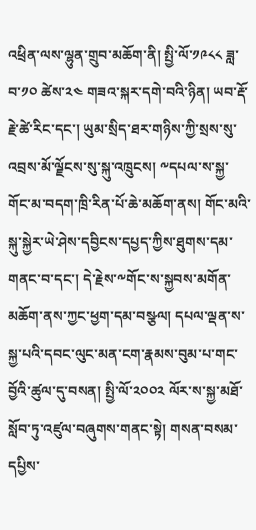འཕྲིན་ལས་ལྷུན་གྲུབ་མཆོག་ནི། སྤྱི་ལོ་༡༩༨༨ ཟླ་བ་༡༠ ཚེས་༢༤ གཟའ་སྐར་དགེ་བའི་ཉིན། ཡབ་རྡོ་རྗེ་ཚེ་རིང་དང་། ཡུམ་སྲིད་ཐར་གཉིས་ཀྱི་སྲས་སུ་འབྲས་མོ་ལྗོངས་སུ་སྐུ་འཁྲུངས། ༸དཔལ་ས་སྐྱ་གོང་མ་བདག་ཁྲི་རིན་པོ་ཆེ་མཆོག་ནས། གོང་མའི་སྐུ་སྐྱེར་ཡེ་ཤེས་དབྱིངས་དཔྱད་ཀྱིས་ཐུགས་དམ་གནང་བ་དང་། དེ་རྗེས་༸གོང་ས་སྐྱབས་མགོན་མཆོག་ནས་ཀྱང་ཕྱག་དམ་བསྩལ། དཔལ་ལྡན་ས་སྐྱ་པའི་དབང་ལུང་མན་ངག་རྣམས་བུམ་པ་གང་བྱོའི་ཚུལ་དུ་བསན། སྤྱི་ལོ་༢༠༠༢ ལོར་ས་སྐྱ་མཐོ་སློབ་ཏུ་འཛུལ་བཞུགས་གནང་སྟེ། གསན་བསམ་དཔྱིས་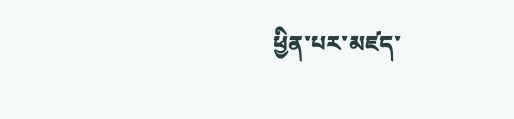ཕྱིན་པར་མཛད་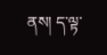ནས། ད་ལྟ་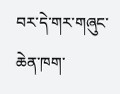བར་དེ་གར་གཞུང་ཆེན་ཁག་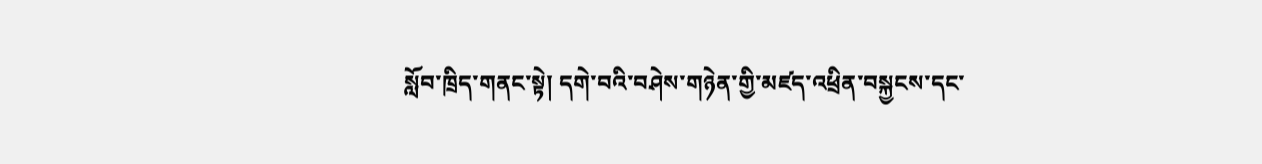སློབ་ཁྲིད་གནང་སྟེ། དགེ་བའི་བཤེས་གཉེན་གྱི་མཛད་འཕྲིན་བསྐྱངས་དང་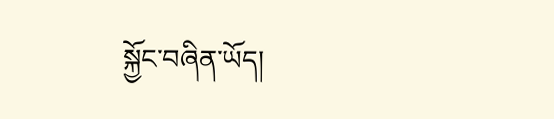སྐྱོང་བཞིན་ཡོད།